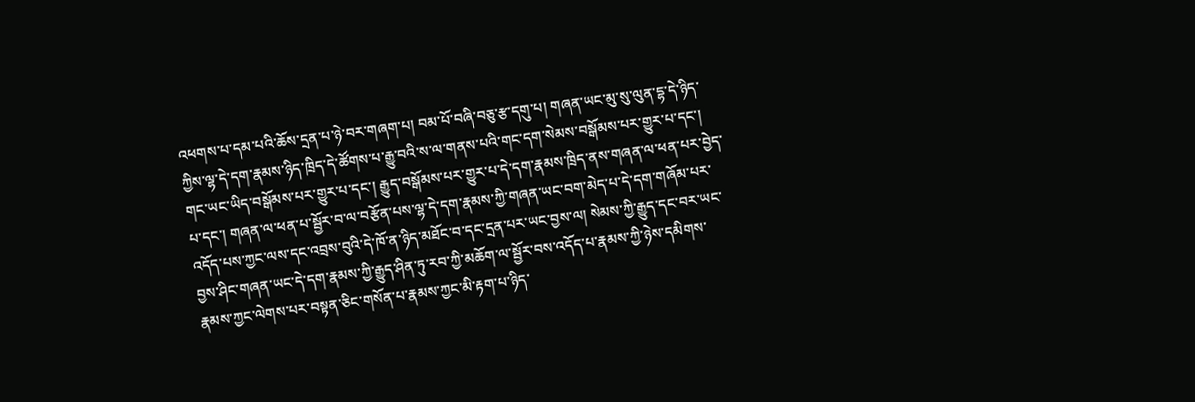འཕགས་པ་དམ་པའི་ཆོས་དྲན་པ་ཉེ་བར་གཞག་པ། བམ་པོ་བཞི་བཅུ་རྩ་དགུ་པ། གཞན་ཡང་མུ་སུ་ལུན་དྷ་དེ་ཉིད་ཀྱིས་ལྷ་དེ་དག་རྣམས་ཉིད་ཁྲིད་དེ་ཚོགས་པ་རྒྱུ་བའི་ས་ལ་གནས་པའི་གང་དག་སེམས་བསྒོམས་པར་གྱུར་པ་དང་། གང་ཡང་ཡིད་བསྒོམས་པར་གྱུར་པ་དང་། རྒྱུད་བསྒོམས་པར་གྱུར་པ་དེ་དག་རྣམས་ཁྲིད་ནས་གཞན་ལ་ཕན་པར་བྱེད་པ་དང་། གཞན་ལ་ཕན་པ་སྦྱོར་བ་ལ་བརྩོན་པས་ལྷ་དེ་དག་རྣམས་ཀྱི་གཞན་ཡང་བག་མེད་པ་དེ་དག་གཞོམ་པར་འདོད་པས་ཀྱང་ལས་དང་འབྲས་བུའི་དེ་ཁོ་ན་ཉིད་མཐོང་བ་དང་དྲན་པར་ཡང་བྱས་ལ། སེམས་ཀྱི་རྒྱུད་དང་བར་ཡང་བྱས་ཤིང་གཞན་ཡང་དེ་དག་རྣམས་ཀྱི་རྒྱུད་ཤིན་ཏུ་རབ་ཀྱི་མཆོག་ལ་སྦྱོར་བས་འདོད་པ་རྣམས་ཀྱི་ཉེས་དམིགས་རྣམས་ཀྱང་ལེགས་པར་བསྟན་ཅིང་གསོན་པ་རྣམས་ཀྱང་མི་རྟག་པ་ཉིད་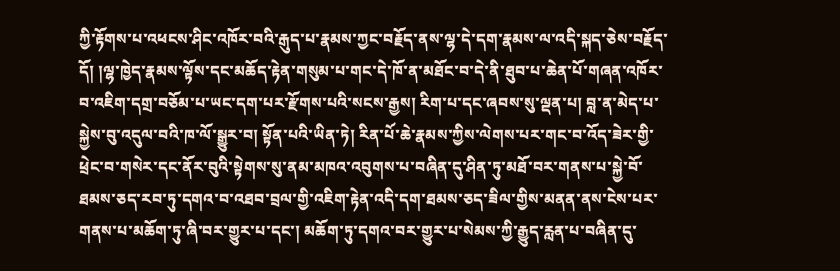ཀྱི་རྟོགས་པ་འཕངས་ཤིང་འཁོར་བའི་རྒུད་པ་རྣམས་ཀྱང་བརྗོད་ནས་ལྷ་དེ་དག་རྣམས་ལ་འདི་སྐད་ཅེས་བརྗོད་དོ། །ལྷ་ཁྱེད་རྣམས་ལྟོས་དང་མཆོད་རྟེན་གསུམ་པ་གང་དེ་ཁོ་ན་མཐོང་བ་དེ་ནི་ཐུབ་པ་ཆེན་པོ་གཞན་འཁོར་བ་འཇིག་དགྲ་བཅོམ་པ་ཡང་དག་པར་རྫོགས་པའི་སངས་རྒྱས། རིག་པ་དང་ཞབས་སུ་ལྡན་པ། བླ་ན་མེད་པ་སྐྱེས་བུ་འདུལ་བའི་ཁ་ལོ་སྒྱུར་བ། སྟོན་པའི་ཡིན་ཏེ། རིན་པོ་ཆེ་རྣམས་ཀྱིས་ལེགས་པར་གང་བ་འོད་ཟེར་གྱི་ཕྲེང་བ་གསེར་དང་ནོར་བུའི་སྟེགས་སུ་ནམ་མཁའ་འབུགས་པ་བཞིན་དུ་ཤིན་ཏུ་མཐོ་བར་གནས་པ་སྐྱེ་བོ་ཐམས་ཅད་རབ་ཏུ་དགའ་བ་འཐབ་བྲལ་གྱི་འཇིག་རྟེན་འདི་དག་ཐམས་ཅད་ཟིལ་གྱིས་མནན་ནས་ངེས་པར་གནས་པ་མཆོག་ཏུ་ཞི་བར་གྱུར་པ་དང་། མཆོག་ཏུ་དགའ་བར་གྱུར་པ་སེམས་ཀྱི་རྒྱུད་རླན་པ་བཞིན་དུ་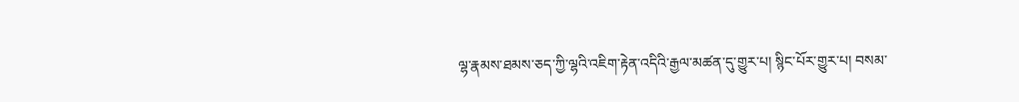ལྷ་རྣམས་ཐམས་ཅད་ཀྱི་ལྷའི་འཇིག་རྟེན་འདིའི་རྒྱལ་མཚན་དུ་གྱུར་པ། སྙིང་པོར་གྱུར་པ། བསམ་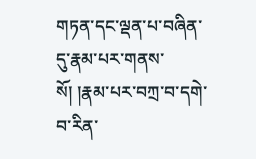གཏན་དང་ལྡན་པ་བཞིན་དུ་རྣམ་པར་གནས་སོ། །རྣམ་པར་བཀྲ་བ་དགེ་བ་རིན་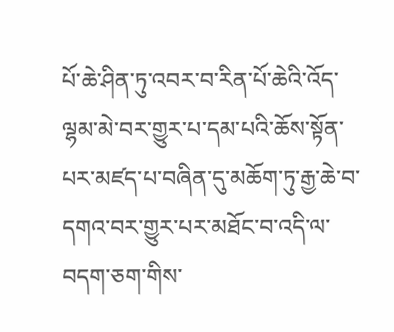པོ་ཆེ་ཤིན་ཏུ་འབར་བ་རིན་པོ་ཆེའི་འོད་ལྷམ་མེ་བར་གྱུར་པ་དམ་པའི་ཆོས་སྟོན་པར་མཛད་པ་བཞིན་དུ་མཆོག་ཏུ་རྒྱ་ཆེ་བ་དགའ་བར་གྱུར་པར་མཐོང་བ་འདི་ལ་བདག་ཅག་གིས་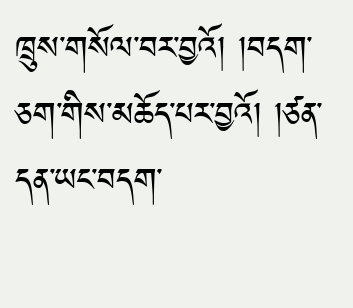ཁྲུས་གསོལ་བར་བྱའོ། །བདག་ཅག་གིས་མཆོད་པར་བྱའོ། །ཙན་དན་ཡང་བདག་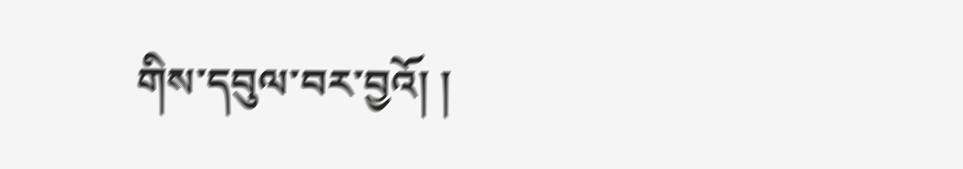གིས་དབུལ་བར་བྱའོ། །